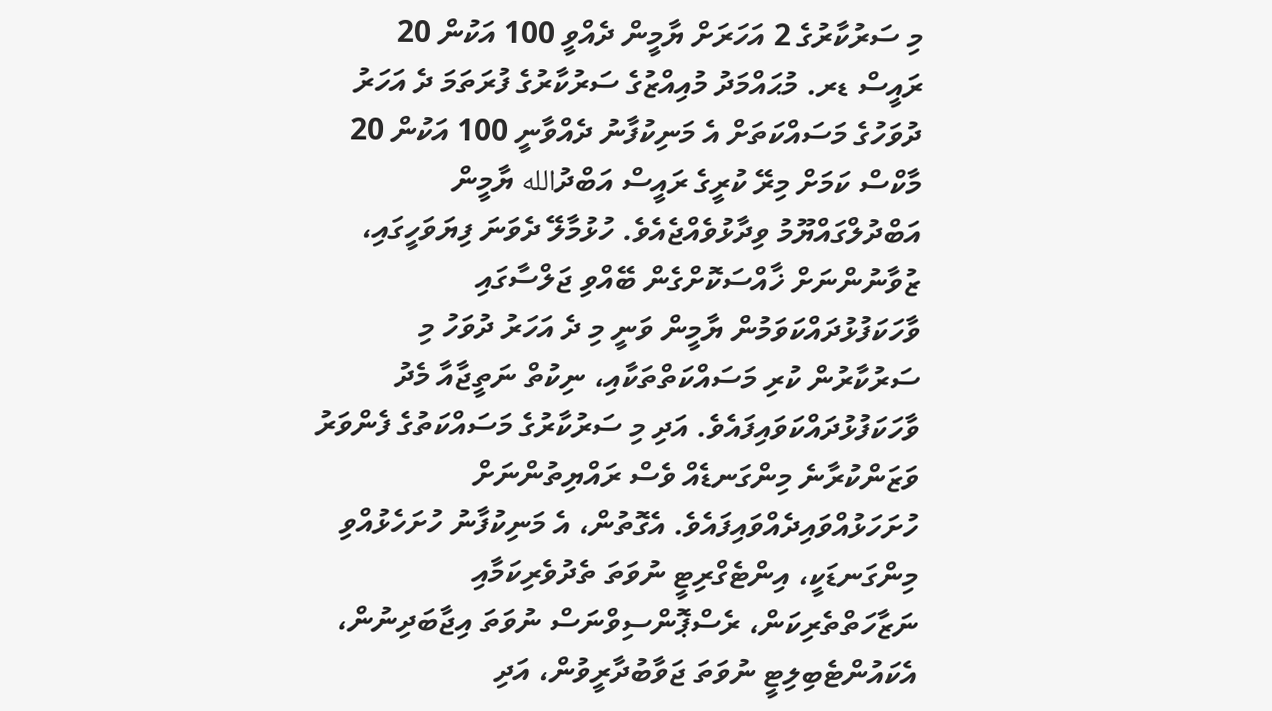މި ސަރުކާރުގެ 2 އަހަރަށް ޔާމީން ދެއްވީ 100 އަކުން 20
ރައީސް ޑރ. މުޙައްމަދު މުއިއްޒުގެ ސަރުކާރުގެ ފުރަތަމަ ދެ އަހަރު ދުވަހުގެ މަސައްކަތަށް އެ މަނިކުފާނު ދެއްވާނީ 100 އަކުން 20 މާކްސް ކަމަށް މިރޭ ކުރީގެ ރައީސް އަބްދުالله ޔާމީން އަބްދުލްގައްޔޫމު ވިދާޅުވެއްޖެއެވެ. ހުޅުމާލޭ ދެވަނަ ފިޔަވަހީގައި، ޒުވާނުންނަށް ޚާއްސަކޮށްގެން ބޭއްވި ޖަލްސާގައި ވާހަކަފުޅުދައްކަވަމުން ޔާމީން ވަނީ މި ދެ އަހަރު ދުވަހު މި ސަރުކާރުން ކުރި މަސައްކަތްތަކާއި، ނިކުތް ނަތީޖާއާ މެދު ވާހަކަފުޅުދައްކަވައިފައެވެ. އަދި މި ސަރުކާރުގެ މަސައްކަތުގެ ފެންވަރު ވަޒަންކުރާނެ މިންގަނޑެއް ވެސް ރައްޔިތުންނަށް ހުށަހަޅުއްވައިދެއްވައިފައެވެ. އެގޮތުން، އެ މަނިކުފާނު ހުށަހެޅުއްވި މިންގަނޑަކީ، އިންޓެގްރިޓީ ނުވަތަ ތެދުވެރިކަމާއި ނަޒާހަތްތެރިކަން، ރެސްޕޮންސިވްނަސް ނުވަތަ އިޖާބަދިނުން، އެކައުންޓެބިލިޓީ ނުވަތަ ޖަވާބުދާރީވުން، އަދި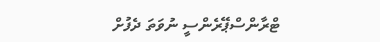ޓްރާންސްޕޭރެންސީ ނުވަތަ ދެފުށް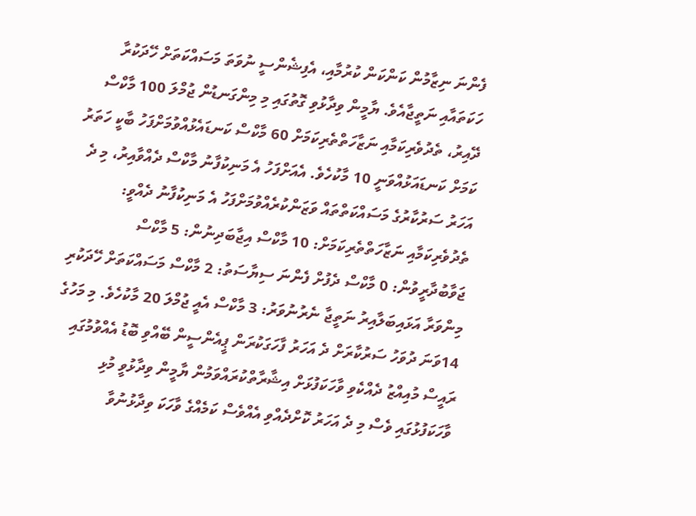ފެންނަ ނިޒާމުން ކަންކަން ކުރުމާއި، އެފިޝެންސީ ނުވަތަ މަސައްކަތަށް ހޭދަކުރާ ހަކަތައާއި ނަތީޖާއެވެ. ޔާމީން ވިދާޅުވި ގޮތުގައި މި މިންގަނޑުން ޖުމްލަ 100 މާކްސް ދޭއިރު، ތެދުވެރިކަމާއި ނަޒާހަތްތެރިކަމަށް 60 މާކްސް ކަނޑައެޅުއްވުމަށްފަހު ބާކީ ހަތަރު ކަމަށް ކަނޑައަޅުއްވަނީ 10 މާކުހެވެ. އެއަށްފަހު އެ މަނިކުފާނު މާކްސް ދެއްވާއިރު، މި ދެ އަހަރު ސަރުކާރުގެ މަސައްކަތްތައް ވަޒަންކުރެއްވުމަށްފަހު އެ މަނިކުފާނު ދެއްވީ: ތެދުވެރިކަމާއި ނަޒާހަތްތެރިކަމަށް: 10 މާކްސް އިޖާބަދިނުން: 5 މާކްސް ޖަވާބުދާރީވުން: 0 މާކްސް ދެފުށް ފެންނަ ސިޔާސަތު: 2 މާކްސް މަސައްކަތަށް ހޭދަކުރި މިންވަރާ އަޅައިބަލާއިރު ނަތީޖާ ނެރުނުވަރު: 3 މާކްސް އެއީ ޖުމްލަ 20 މާކުހެވެ. މި މަހުގެ 14ވަނަ ދުވަހު ސަރުކާރަށް ދެ އަހަރު ފާހަގަކުރަން ޕީއެންސީން ބޭއްވި ބޮޑު އެއްވުމުގައި ރައީސް މުއިއްޒު ދެއްކެވި ވާހަކަފުޅަށް އިޝާރާތްކުރައްވަމުން ޔާމީން ވިދާޅުވީ މުޅި ވާހަކަފުޅުގައި ވެސް މި ދެ އަހަރު ކޮށްދެއްވި އެއްވެސް ކަމެއްގެ ވާހަކަ ވިދާޅުނުވާ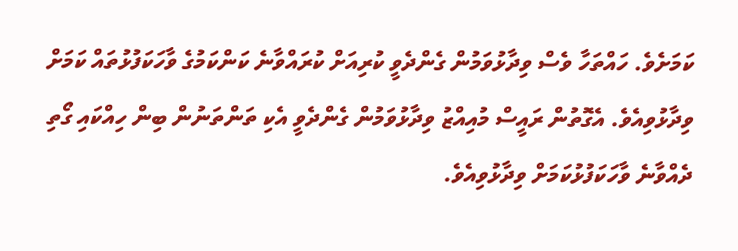ކަމަށެވެ. ހައްތަހާ ވެސް ވިދާޅުވަމުން ގެންދެވީ ކުރިއަށް ކުރައްވާނެ ކަންކަމުގެ ވާހަކަފުޅުތައް ކަމަށް ވިދާޅުވިއެވެ. އެގޮތުން ރައީސް މުއިއްޒު ވިދާޅުވަމުން ގެންދެވީ އެކި ތަންތަނުން ބިން ހިއްކައި ގޯތި ދެއްވާނެ ވާހަކަފުޅުކަމަށް ވިދާޅުވިއެވެ.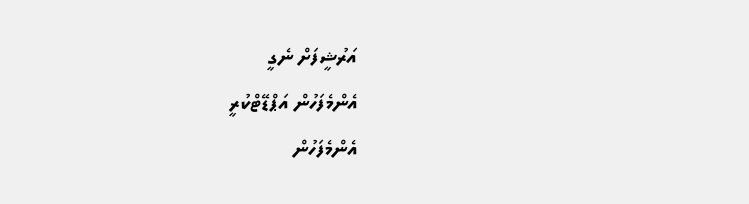އަރުޝީފަށް ނެގީ
އެންމެފަހުން އަޕްޑޭޓްކުރީ
އެންމެފަހުން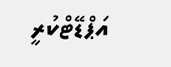އަޕްޑޭޓްކުރީ